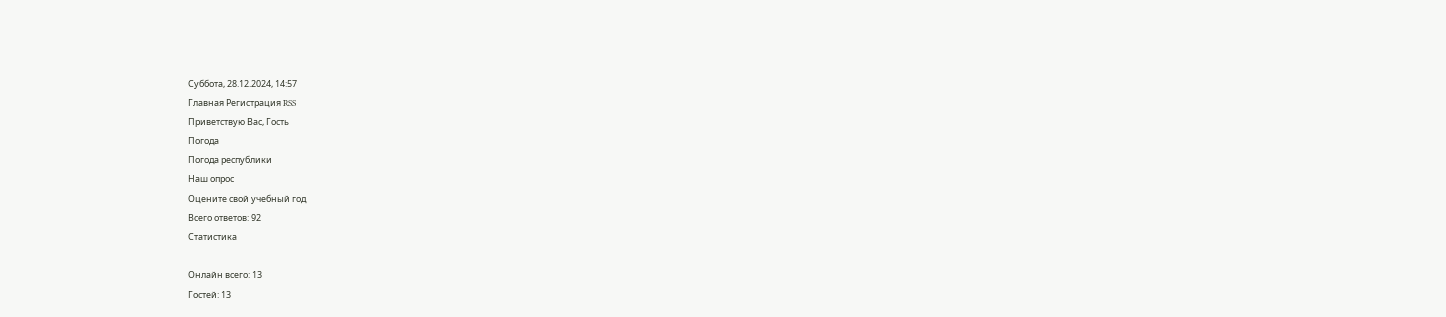Суббота, 28.12.2024, 14:57
Главная Регистрация RSS
Приветствую Вас, Гость
Погода
Погода республики
Наш опрос
Оцените свой учебный год
Всего ответов: 92
Статистика

Онлайн всего: 13
Гостей: 13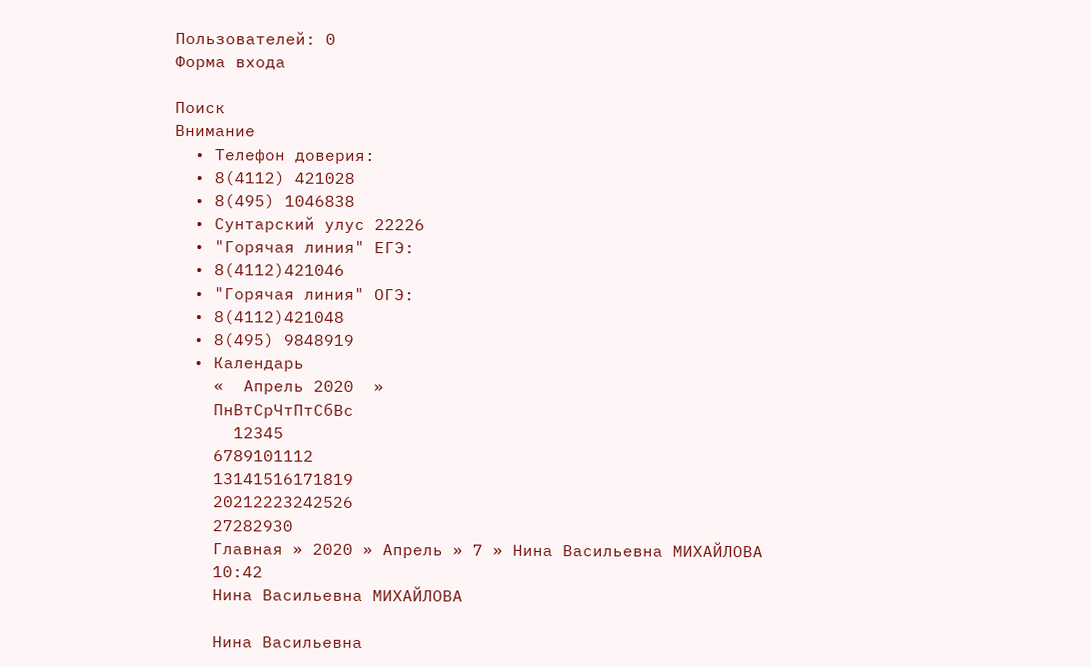Пользователей: 0
Форма входа

Поиск
Внимание
  • Телефон доверия:
  • 8(4112) 421028
  • 8(495) 1046838
  • Сунтарский улус 22226
  • "Горячая линия" ЕГЭ:
  • 8(4112)421046
  • "Горячая линия" ОГЭ:
  • 8(4112)421048
  • 8(495) 9848919
  • Календарь
    «  Апрель 2020  »
    ПнВтСрЧтПтСбВс
      12345
    6789101112
    13141516171819
    20212223242526
    27282930
    Главная » 2020 » Апрель » 7 » Нина Васильевна МИХАЙЛОВА
    10:42
    Нина Васильевна МИХАЙЛОВА

    Нина Васильевна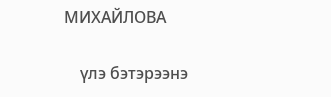МИХАЙЛОВА

    үлэ бэтэрээнэ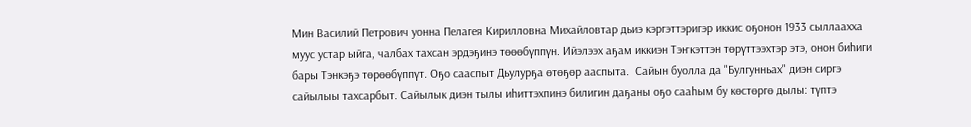Мин Василий Петрович уонна Пелагея Кирилловна Михайловтар дьиэ кэргэттэригэр иккис оҕонон 1933 сыллаахха муус устар ыйга, чалбах тахсан эрдэҕинэ төөөбүппүн. Ийэлээх аҕам иккиэн Тэҥкэттэн төрүттээхтэр этэ, онон биһиги бары Тэнкэҕэ төрөөбүппүт. Оҕо сааспыт Дьулурҕа өтөҕөр ааспыта.  Сайын буолла да "Булгунньах" диэн сиргэ сайылыы тахсарбыт. Сайылык диэн тылы иһиттэхпинэ билигин даҕаны оҕо сааһым бу көстөргө дылы: түптэ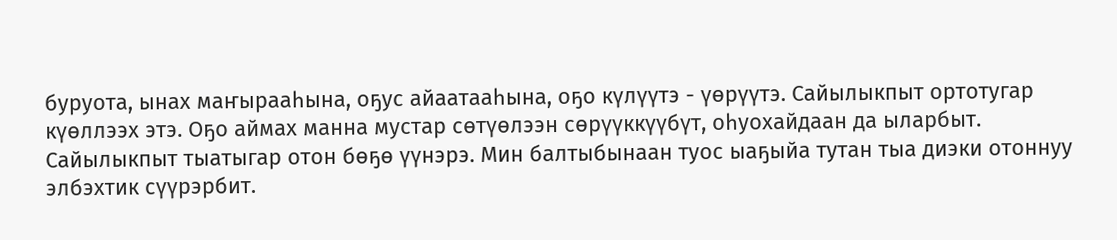буруота, ынах маҥырааһына, оҕус айаатааһына, оҕо күлүүтэ - үөрүүтэ. Сайылыкпыт ортотугар күөллээх этэ. Оҕо аймах манна мустар сөтүөлээн сөрүүккүүбүт, оһуохайдаан да ыларбыт. Сайылыкпыт тыатыгар отон бөҕө үүнэрэ. Мин балтыбынаан туос ыаҕыйа тутан тыа диэки отоннуу элбэхтик сүүрэрбит.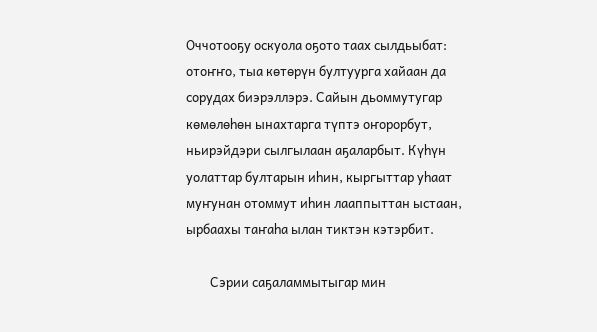Оччотооҕу оскуола оҕото таах сылдьыбат: отоҥҥо, тыа көтөрүн бултуурга хайаан да сорудах биэрэллэрэ. Сайын дьоммутугар көмөлөһөн ынахтарга түптэ оҥорорбут, ньирэйдэри сылгылаан аҕаларбыт. Күһүн уолаттар бултарын иһин, кыргыттар уһаат муҥунан отоммут иһин лааппыттан ыстаан, ырбаахы таҥаһа ылан тиктэн кэтэрбит.

        Сэрии саҕаламмытыгар мин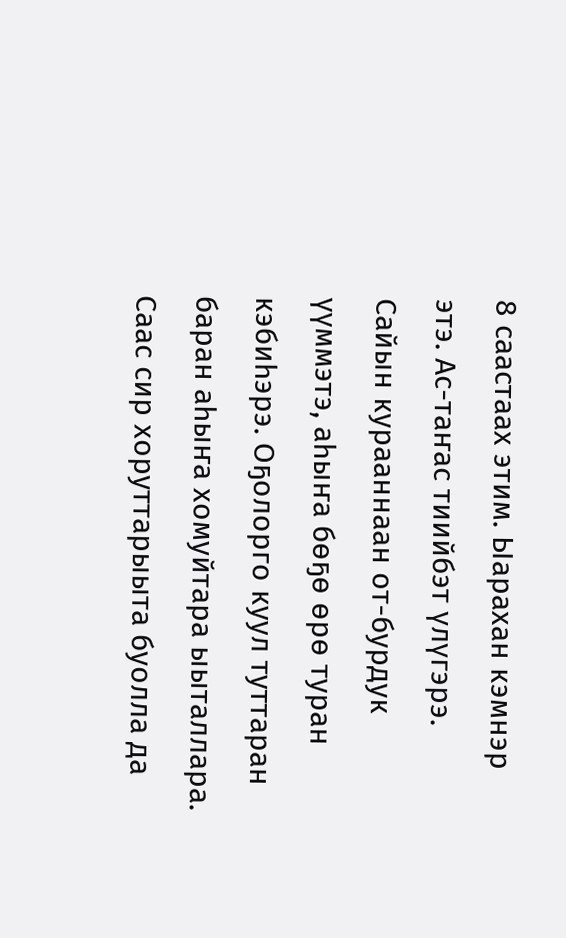8 саастаах этим. Ыарахан кэмнэр этэ. Ас-таҥас тиийбэт үлүгэрэ. Сайын курааннаан от-бурдук үүммэтэ, аһыҥа бөҕө өрө туран кэбиһэрэ. Оҕолорго куул туттаран баран аһыҥа хомуйтара ыыталлара. Саас сир хоруттарыыта буолла да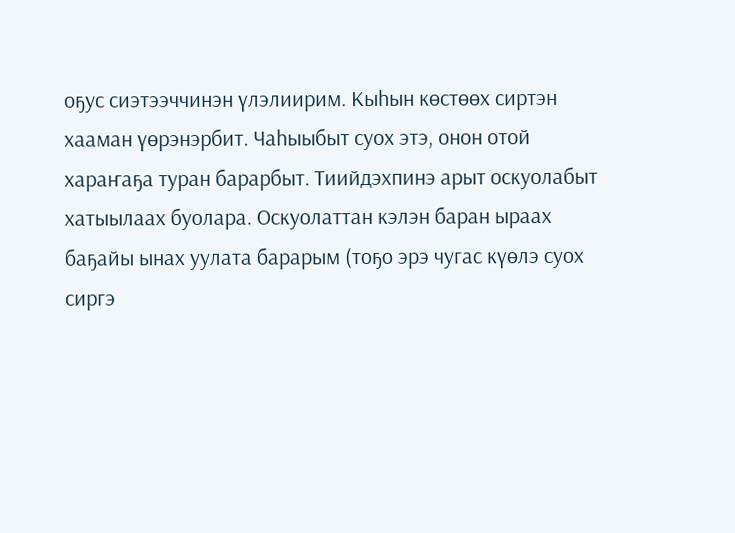оҕус сиэтээччинэн үлэлиирим. Кыһын көстөөх сиртэн хааман үөрэнэрбит. Чаһыыбыт суох этэ, онон отой хараҥаҕа туран барарбыт. Тиийдэхпинэ арыт оскуолабыт хатыылаах буолара. Оскуолаттан кэлэн баран ыраах баҕайы ынах уулата барарым (тоҕо эрэ чугас күөлэ суох сиргэ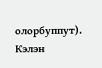олорбуппут). Кэлэн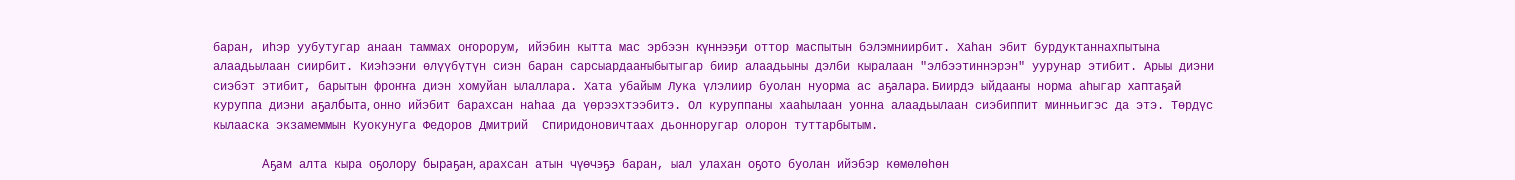баран, иһэр уубутугар анаан таммах оҥорорум, ийэбин кытта мас эрбээн күннээҕи оттор маспытын бэлэмниирбит. Хаһан эбит бурдуктаннахпытына алаадьылаан сиирбит. Киэһээҥи өлүүбүтүн сиэн баран сарсыардааҥыбытыгар биир алаадьыны дэлби кыралаан "элбээтиннэрэн" уурунар этибит. Арыы диэни сиэбэт этибит, барытын фроҥҥа диэн хомуйан ылаллара. Хата убайым Лука үлэлиир буолан нуорма ас аҕалара. Биирдэ ыйдааҥы норма аһыгар хаптаҕай куруппа диэни аҕалбыта, онно ийэбит барахсан наһаа да үөрээхтээбитэ. Ол куруппаны хааһылаан уонна алаадьылаан сиэбиппит минньигэс да этэ. Төрдүс кылааска экзамеммын Куокунуга Федоров Дмитрий  Спиридоновичтаах дьонноругар олорон туттарбытым.

       Аҕам алта кыра оҕолору быраҕан, арахсан атын чүөчэҕэ баран, ыал улахан оҕото буолан ийэбэр көмөлөһөн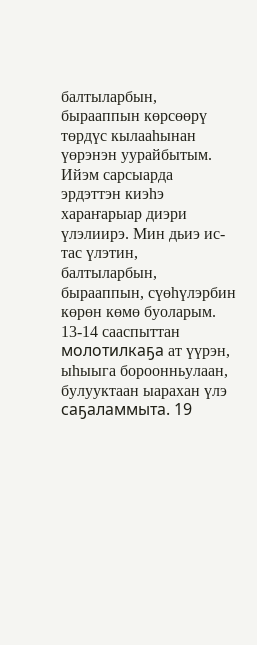балтыларбын, бырааппын көрсөөрү төрдүс кылааһынан үөрэнэн уурайбытым. Ийэм сарсыарда эрдэттэн киэһэ хараҥарыар диэри үлэлиирэ. Мин дьиэ ис-тас үлэтин, балтыларбын, бырааппын, сүөһүлэрбин көрөн көмө буоларым. 13-14 сааспыттан молотилкаҕа ат үүрэн, ыһыыга бороонньулаан, булууктаан ыарахан үлэ саҕаламмыта. 19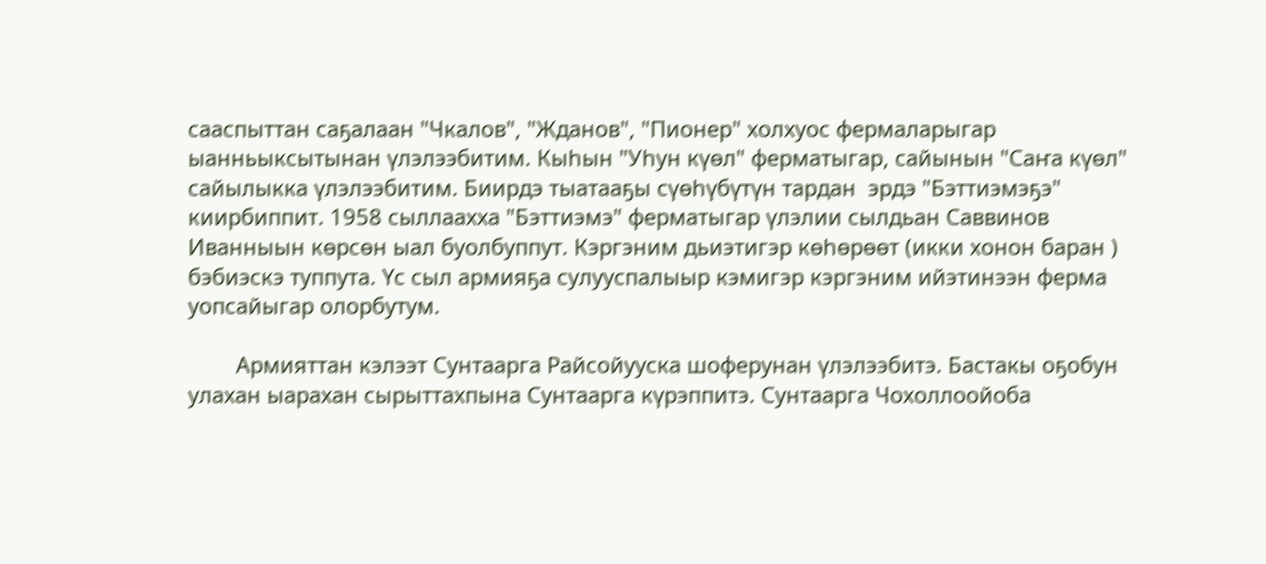сааспыттан саҕалаан "Чкалов", "Жданов", "Пионер" холхуос фермаларыгар ыанньыксытынан үлэлээбитим. Кыһын "Уһун күөл" ферматыгар, сайынын "Саҥа күөл" сайылыкка үлэлээбитим. Биирдэ тыатааҕы сүөһүбүтүн тардан  эрдэ "Бэттиэмэҕэ" киирбиппит. 1958 сыллаахха "Бэттиэмэ" ферматыгар үлэлии сылдьан Саввинов Иванныын көрсөн ыал буолбуппут. Кэргэним дьиэтигэр көһөрөөт (икки хонон баран ) бэбиэскэ туппута. Үс сыл армияҕа сулууспалыыр кэмигэр кэргэним ийэтинээн ферма уопсайыгар олорбутум.

        Армияттан кэлээт Сунтаарга Райсойууска шоферунан үлэлээбитэ. Бастакы оҕобун улахан ыарахан сырыттахпына Сунтаарга күрэппитэ. Сунтаарга Чохоллоойоба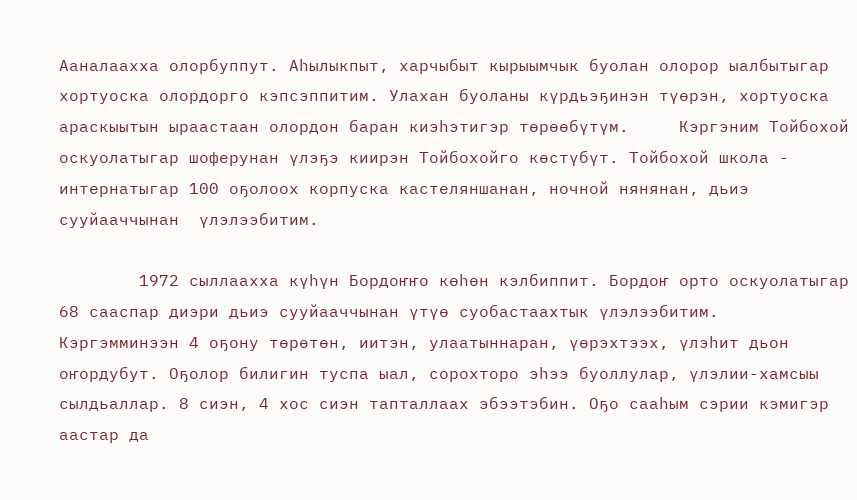Ааналаахха олорбуппут. Аһылыкпыт, харчыбыт кырыымчык буолан олорор ыалбытыгар хортуоска олордорго кэпсэппитим. Улахан буоланы күрдьэҕинэн түөрэн, хортуоска араскыытын ыраастаан олордон баран киэһэтигэр төрөөбүтүм.     Кэргэним Тойбохой оскуолатыгар шоферунан үлэҕэ киирэн Тойбохойго көстүбүт. Тойбохой школа - интернатыгар 100 оҕолоох корпуска кастеляншанан, ночной нянянан, дьиэ сууйааччынан  үлэлээбитим.

        1972 сыллаахха күһүн Бордоҥҥо көһөн кэлбиппит. Бордоҥ орто оскуолатыгар 68 сааспар диэри дьиэ сууйааччынан үтүө суобастаахтык үлэлээбитим.    Кэргэмминээн 4 оҕону төрөтөн, иитэн, улаатыннаран, үөрэхтээх, үлэһит дьон оҥордубут. Оҕолор билигин туспа ыал, сорохторо эһээ буоллулар, үлэлии-хамсыы сылдьаллар. 8 сиэн, 4 хос сиэн тапталлаах эбээтэбин. Оҕо сааһым сэрии кэмигэр аастар да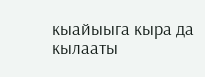кыайыыга кыра да кылааты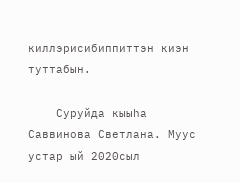киллэрисибиппиттэн киэн туттабын.

    Суруйда кыыһа Саввинова Светлана. Муус устар ый 2020сыл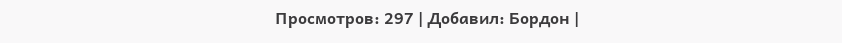Просмотров: 297 | Добавил: Бордон |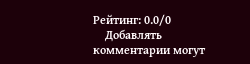Рейтинг: 0.0/0
    Добавлять комментарии могут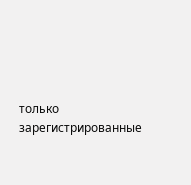только зарегистрированные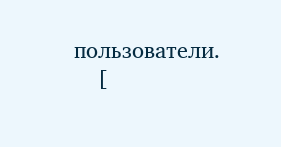пользователи.
    [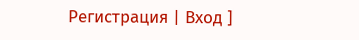Регистрация | Вход ]